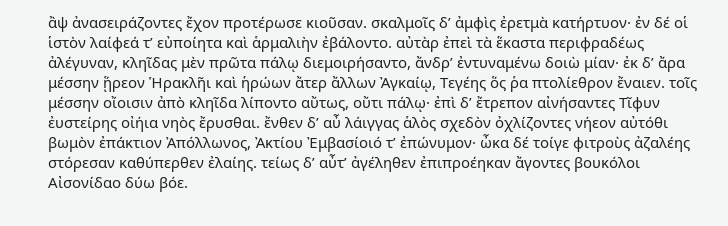ἂψ ἀνασειράζοντες ἔχον προτέρωσε κιοῦσαν. σκαλμοῖς δʼ ἀμφὶς ἐρετμὰ κατήρτυον· ἐν δέ οἱ ἱστὸν λαίφεά τʼ εὐποίητα καὶ ἁρμαλιὴν ἐβάλοντο. αὐτὰρ ἐπεὶ τὰ ἕκαστα περιφραδέως ἀλέγυναν, κληῖδας μὲν πρῶτα πάλῳ διεμοιρήσαντο, ἄνδρʼ ἐντυναμένω δοιὼ μίαν· ἐκ δʼ ἄρα μέσσην ᾕρεον Ἡρακλῆι καὶ ἡρώων ἄτερ ἄλλων Ἀγκαίῳ, Τεγέης ὅς ῥα πτολίεθρον ἔναιεν. τοῖς μέσσην οἴοισιν ἀπὸ κληῖδα λίποντο αὔτως, οὔτι πάλῳ· ἐπὶ δʼ ἔτρεπον αἰνήσαντες Τῖφυν ἐυστείρης οἰήια νηὸς ἔρυσθαι. ἔνθεν δʼ αὖ λάιγγας ἁλὸς σχεδὸν ὀχλίζοντες νήεον αὐτόθι βωμὸν ἐπάκτιον Ἀπόλλωνος, Ἀκτίου Ἐμβασίοιό τʼ ἐπώνυμον· ὦκα δέ τοίγε φιτροὺς ἀζαλέης στόρεσαν καθύπερθεν ἐλαίης. τείως δʼ αὖτʼ ἀγέληθεν ἐπιπροέηκαν ἄγοντες βουκόλοι Αἰσονίδαο δύω βόε.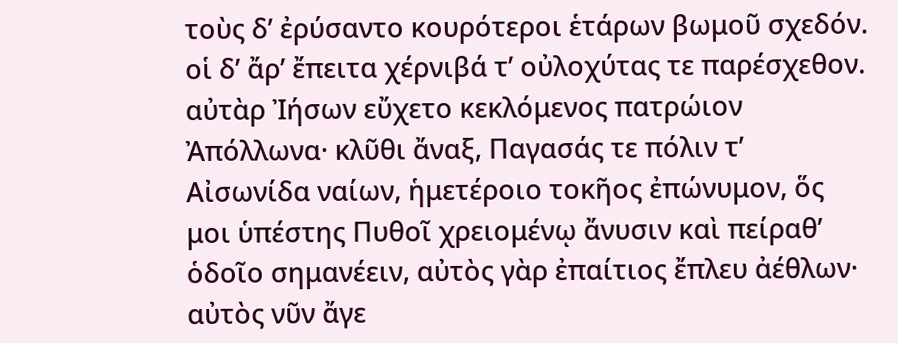τοὺς δʼ ἐρύσαντο κουρότεροι ἑτάρων βωμοῦ σχεδόν. οἱ δʼ ἄρʼ ἔπειτα χέρνιβά τʼ οὐλοχύτας τε παρέσχεθον. αὐτὰρ Ἰήσων εὔχετο κεκλόμενος πατρώιον Ἀπόλλωνα· κλῦθι ἄναξ, Παγασάς τε πόλιν τʼ Αἰσωνίδα ναίων, ἡμετέροιο τοκῆος ἐπώνυμον, ὅς μοι ὑπέστης Πυθοῖ χρειομένῳ ἄνυσιν καὶ πείραθʼ ὁδοῖο σημανέειν, αὐτὸς γὰρ ἐπαίτιος ἔπλευ ἀέθλων· αὐτὸς νῦν ἄγε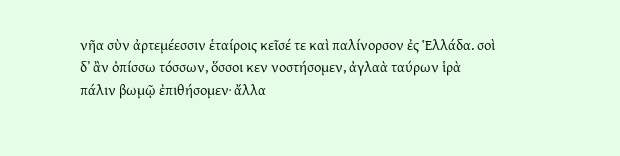νῆα σὺν ἀρτεμέεσσιν ἑταίροις κεῖσέ τε καὶ παλίνορσον ἐς Ἑλλάδα. σοὶ δʼ ἂν ὀπίσσω τόσσων, ὅσσοι κεν νοστήσομεν, ἀγλαὰ ταύρων ἱρὰ πάλιν βωμῷ ἐπιθήσομεν· ἄλλα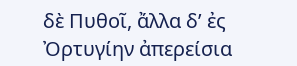δὲ Πυθοῖ, ἄλλα δʼ ἐς Ὀρτυγίην ἀπερείσια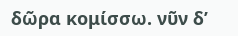δῶρα κομίσσω. νῦν δʼ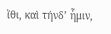ἴθι, καὶ τήνδʼ ἧμιν,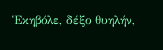Ἑκηβόλε, δέξο θυηλήν,